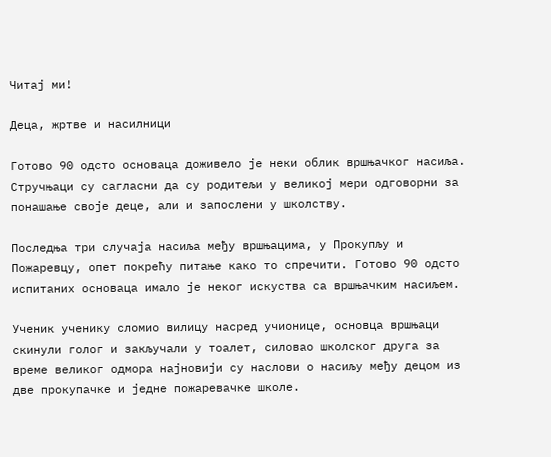Читај ми!

Деца, жртве и насилници

Готово 90 одсто основаца доживело је неки облик вршњачког насиља. Стручњаци су сагласни да су родитељи у великој мери одговорни за понашање своје деце, али и запослени у школству.

Последња три случаја насиља међу вршњацима, у Прокупљу и Пожаревцу, опет покрећу питање како то спречити. Готово 90 одсто испитаних основаца имало је неког искуства са вршњачким насиљем.

Ученик ученику сломио вилицу насред учионице, основца вршњаци скинули голог и закључали у тоалет, силовао школског друга за време великог одмора најновији су наслови о насиљу међу децом из две прокупачке и једне пожаревачке школе.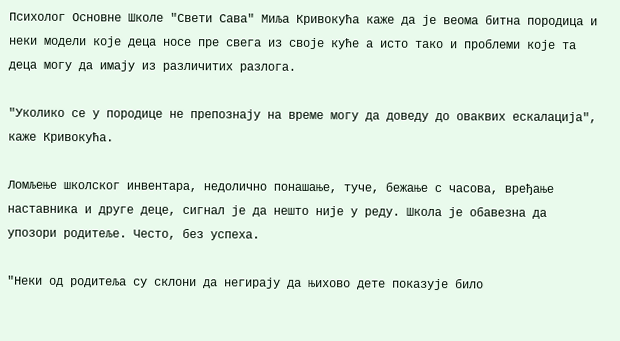Психолог Основне Школе "Свети Сава" Миља Кривокућа каже да је веома битна породица и неки модели које деца носе пре свега из своје куће а исто тако и проблеми које та деца могу да имају из различитих разлога.

"Уколико се у породице не препознају на време могу да доведу до оваквих ескалација", каже Кривокућа.

Ломљење школског инвентара, недолично понашање, туче, бежање с часова, вређање наставника и друге деце, сигнал је да нешто није у реду. Школа је обавезна да упозори родитеље. Често, без успеха.

"Неки од родитеља су склони да негирају да њихово дете показује било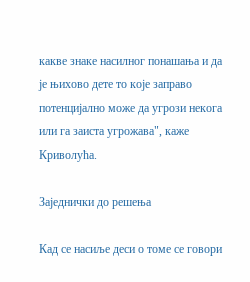какве знаке насилног понашања и да је њихово дете то које заправо потенцијално може да угрози некога или га заиста угрожава", каже Криволућа.

Заједнички до решења

Кад се насиље деси о томе се говори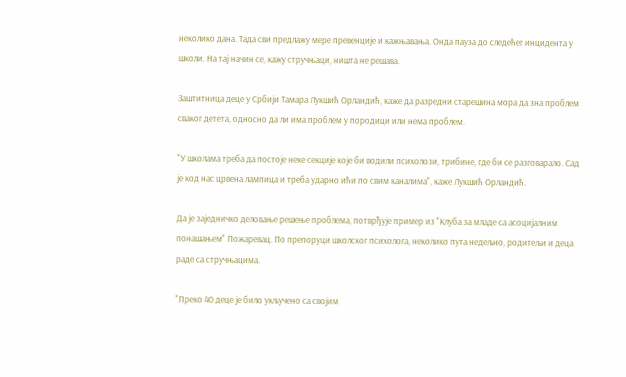неколико дана. Тада сви предлажу мере превенције и кажњавања. Онда пауза до следећег инцидента у школи. На тај начин се, кажу стручњаци, ништа не решава.

Заштитница деце у Србији Тамара Лукшић Орландић, каже да разредни старешина мора да зна проблем сваког детета, односно да ли има проблем у породици или нема проблем.

"У школама треба да постоје неке секције које би водили психолози, трибине, где би се разговарало. Сад је код нас црвена лампица и треба ударно ићи по свим каналима", каже Лукшић Орландић.

Да је заједничко деловање решење проблема, потврђује пример из "Клуба за младе са асоцијалним понашањем" Пожаревац. По препоруци школског психолога, неколико пута недељно, родитељи и деца раде са стручњацима.

"Преко 40 деце је било укључено са својим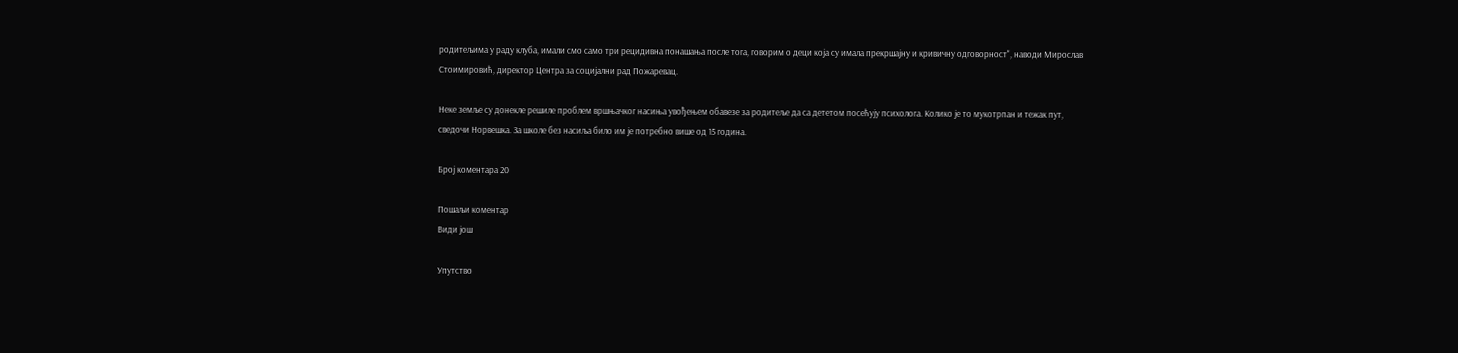родитељима у раду клуба, имали смо само три рецидивна понашања после тога, говорим о деци која су имала прекршајну и кривичну одговорност", наводи Мирослав Стоимировић, директор Центра за социјални рад Пожаревац.

Неке земље су донекле решиле проблем вршњачког насиња увођењем обавезе за родитеље да са дететом посећују психолога. Колико је то мукотрпан и тежак пут, сведочи Норвешка. За школе без насиља било им је потребно више од 15 година.

Број коментара 20

Пошаљи коментар
Види још

Упутство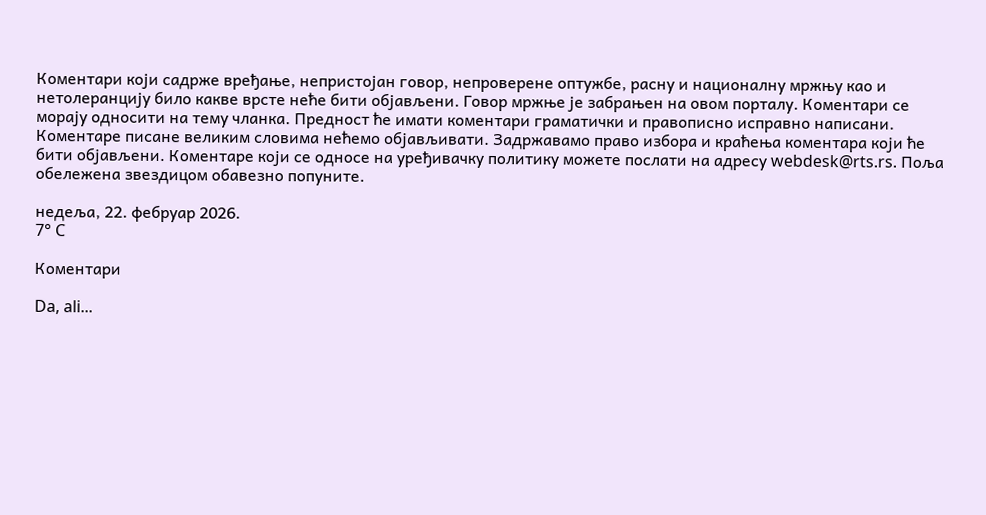Коментари који садрже вређање, непристојан говор, непроверене оптужбе, расну и националну мржњу као и нетолеранцију било какве врсте неће бити објављени. Говор мржње је забрањен на овом порталу. Коментари се морају односити на тему чланка. Предност ће имати коментари граматички и правописно исправно написани. Коментаре писане великим словима нећемо објављивати. Задржавамо право избора и краћења коментара који ће бити објављени. Коментаре који се односе на уређивачку политику можете послати на адресу webdesk@rts.rs. Поља обележена звездицом обавезно попуните.

недеља, 22. фебруар 2026.
7° C

Коментари

Da, ali...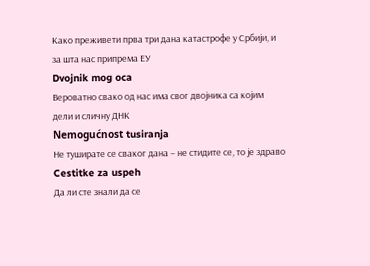Како преживети прва три дана катастрофе у Србији, и за шта нас припрема ЕУ
Dvojnik mog oca
Вероватно свако од нас има свог двојника са којим дели и сличну ДНК
Nemogućnost tusiranja
Не туширате се сваког дана – не стидите се, то је здраво
Cestitke za uspeh
Да ли сте знали да се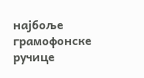најбоље грамофонске ручице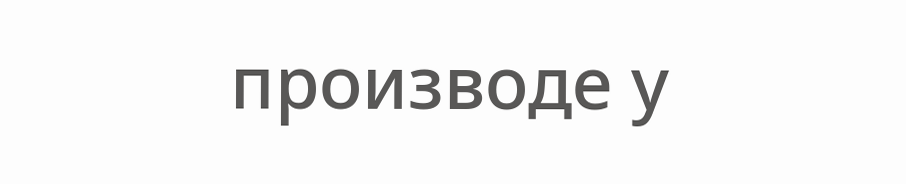производе у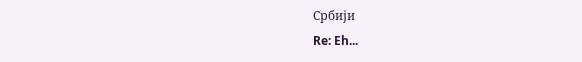Србији
Re: Eh...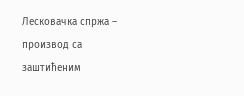Лесковачка спржа – производ са заштићеним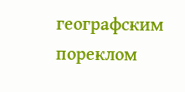географским пореклом